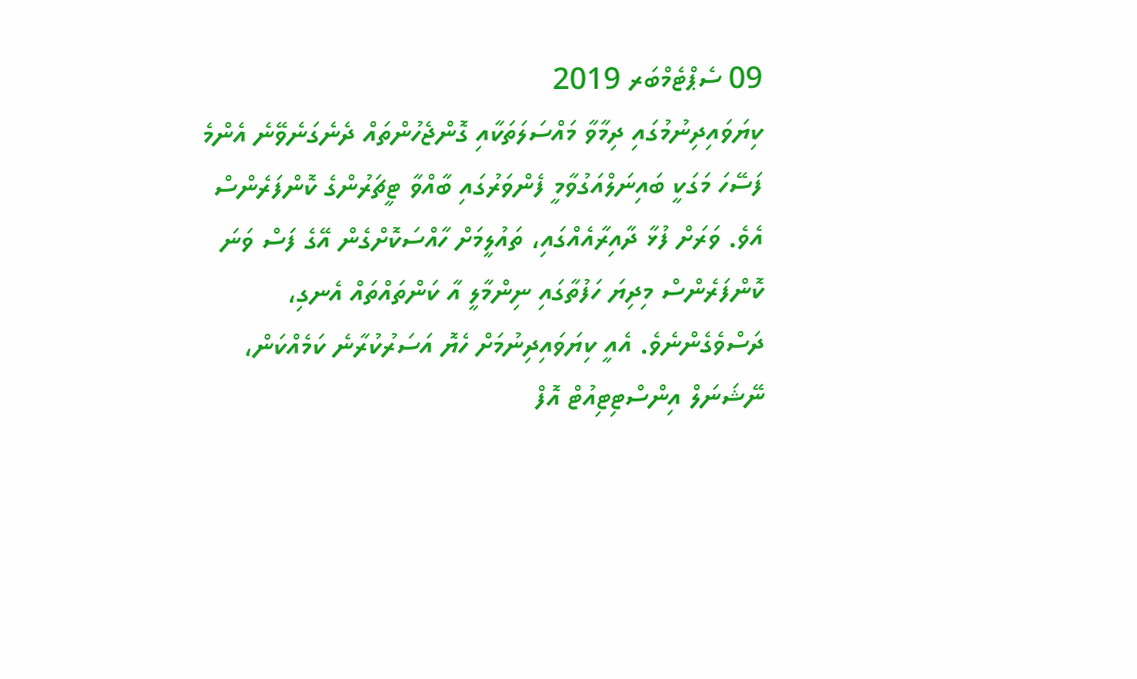09 ސެޕްޓެމްބަރ 2019
ކިޔަވައިދިނުމުގައި ދިމާވާ މައްސަލަތަކާއި ގޮންޖެހުންތައް ދެނެގަނެވޭނެ އެންމެ ފަސޭހަ މަގަކީ ބައިނަލްއަގުވާމީ ފެންވަރުގައި ބާއްވާ ޓީޗަރުންގެ ކޮންފަރެންސް އެވެ. ވަރަށް ފުޅާ ދާއިރާއެއްގައި، ތައުލީމަށް ހާއްސަކޮށްގެން އޭގެ ފަސް ވަނަ ކޮންފަރެންސް މިދިޔަ ހަފުތާގައި ނިންމާލީ އާ ކަންތައްތައް އެނގި، ދަސްވެގެންނެވެ. އެއީ ކިޔަވައިދިނުމަށް ހެޔޮ އަސަރުކުރާނެ ކަމެއްކަން، ނޭޝަނަލް އިންސްޓިޓިއުޓް އޮފް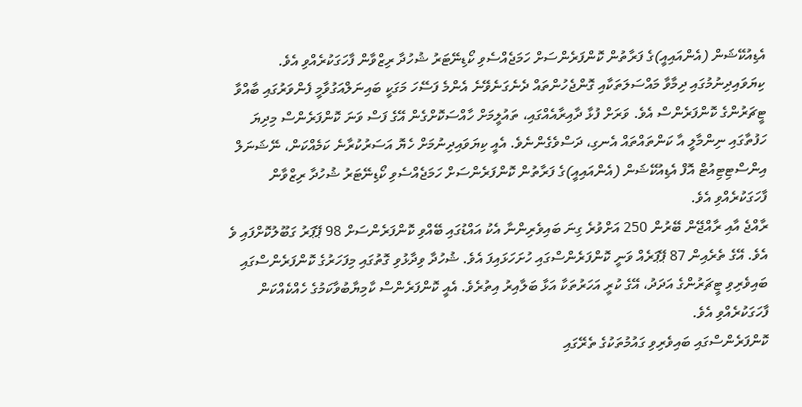އެޑިއުކޭޝަން (އެންއައިއީ)ގެ ފަރާތުން ކޮންފަރެންސަށް ހަމަޖެއްސެވި ކޯޑިނޭޓަރު ޝުހުދާ ރިޒްވާން ފާހަގަކުރެއްވި އެވެ.
ކިޔަވައިދިނުމުގައި ދިމާވާ މައްސަލަތަކާއި ގޮންޖެހުންތައް ދެނެގަނެވޭނެ އެންމެ ފަސޭހަ މަގަކީ ބައިނަލްއަގުވާމީ ފެންވަރުގައި ބާއްވާ ޓީޗަރުންގެ ކޮންފަރެންސް އެވެ. ވަރަށް ފުޅާ ދާއިރާއެއްގައި، ތައުލީމަށް ހާއްސަކޮށްގެން އޭގެ ފަސް ވަނަ ކޮންފަރެންސް މިދިޔަ ހަފުތާގައި ނިންމާލީ އާ ކަންތައްތައް އެނގި، ދަސްވެގެންނެވެ. އެއީ ކިޔަވައިދިނުމަށް ހެޔޮ އަސަރުކުރާނެ ކަމެއްކަން، ނޭޝަނަލް އިންސްޓިޓިއުޓް އޮފް އެޑިއުކޭޝަން (އެންއައިއީ)ގެ ފަރާތުން ކޮންފަރެންސަށް ހަމަޖެއްސެވި ކޯޑިނޭޓަރު ޝުހުދާ ރިޒްވާން ފާހަގަކުރެއްވި އެވެ.
ރާއްޖެ އާއި ރާއްޖޭން ބޭރުން 250 އަށްވުރެ ގިނަ ބައިވެރިންނާ އެކު އައްޑުގައި ބޭއްވި ކޮންފަރެންސަށް 98 ޕޭޕަރު ގަބޫލުކޮށްފައި ވެ އެވެ. އޭގެ ތެރެއިން 87 ޕޭޕަރެއް ވަނީ ކޮންފަރެންސްގައި ހުށަހަޅައިފަ އެވެ. ޝުހުދާ ވިދާޅުވި ގޮތުގައި މިފަހަރުގެ ކޮންފަރެންސްގައި ބައިވެރިވި ޓީޗަރުންގެ އަދަދު، އޭގެ ކުރީ އަހަރުތަކާ އަޅާ ބަލާއިރު އިތުރެވެ. އެއީ ކޮންފަރެންސް ކާމިޔާބުވާކަމުގެ ހެއްކެއްކަން ފާހަގަކުރެއްވި އެވެ.
ކޮންފަރެންސްގައި ބައިވެރިވި ގައުމުތަކުގެ ތެރޭގައި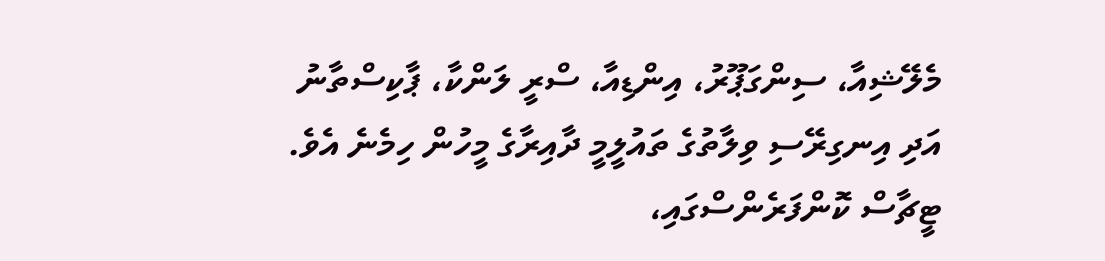މެލޭޝިއާ، ސިންގަޕޫރު، އިންޑިއާ، ސްރީ ލަންކާ، ޕާކިސްތާނު އަދި އިނގިރޭސި ވިލާތުގެ ތައުލީމީ ދާއިރާގެ މީހުން ހިމެނެ އެވެ.
ޓީޗާސް ކޮންފަރެންސްގައި،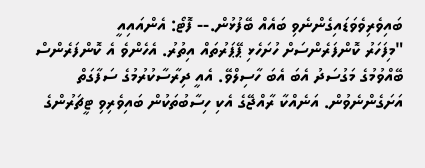ބައިވެރިވެވަޑައިގެންނެވި ބައެއް ބޭފުޅުން.-- ފޮޓޯ: އެންއައިއީ
"މިފަހަރު ކޮންފަރެންސަށް ހުށަހެޅި ޕޭޕަރުތައް އިތުރު. އެހެންވެ އެ ކޮންފަރެންސް ބޭއްވުމުގެ މަގުސަދު އެބަ އެބަ ހާސިލްވޭ. އެއީ ދިރާސާކުރުމުގެ ސަފާގަތް އަށަގެންނެވުން. އަނެއްކާ ރާއްޖޭގެ އެކި ހިސާބުތަކުން ބައިވެރިވި ޓީޗަރުންގެ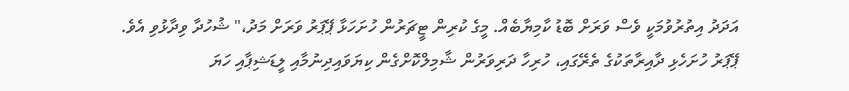އަދަދު އިތުރުވުމަކީ ވެސް ވަރަށް ބޮޑު ކާމިޔާބެއް. މީގެ ކުރިން ޓީޗަރުން ހުށަހަޅާ ޕޭޕަރު ވަރަށް މަދު،" ޝުހުދާ ވިދާޅުވި އެވެ.
ޕޭޕަރު ހުށަހެޅި ދާއިރާތަކުގެ ތެރޭގައި، ހުރިހާ ދަރިވަރުން ޝާމިލްކޮށްގެން ކިޔަވައިދިނުމާއި ލީޑަޝިޕާއި ހަޔަ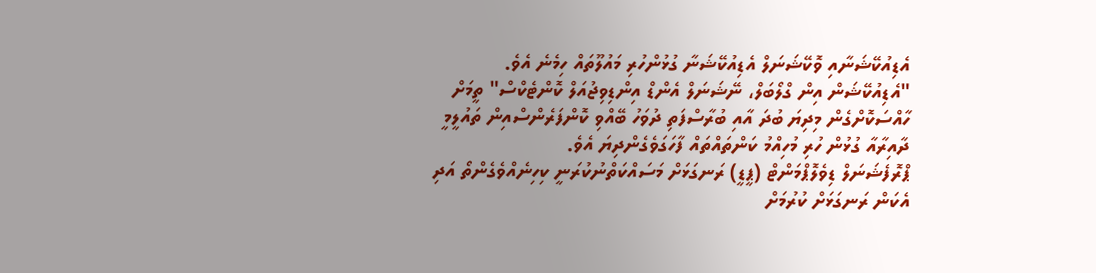އެޑިއުކޭޝަނާއި ވޮކޭޝަނަލް އެޑިއުކޭޝަނާ ގުޅުންހުރި މައުލޫތައް ހިމެނެ އެވެ.
"އެޑިއުކޭޝަން އިން ގްލޯބަލް، ނޭޝަނަލް އެންޑް އިންޑިވިޖުއަލް ކޮންޓެކްސް" ތީމަށް ހާއްސަކޮށްގެން މިދިޔަ ބުދަ އާއި ބުރާސްފަތި ދުވަހު ބޭއްވި ކޮންފަރެންސްއިން ތައުލީމީ ދާއިރާއާ ގުޅުން ހުރި މުހިއްމު ކަންތައްތައް ފާހަގަވެގެންދިޔަ އެވެ.
ޕްރޮފެޝަނަލް ޑިވެލޮޕްމަންޓް (ޕީޑީ) ރަނގަޅަށް މަސައްކަތްނުކުރަނީ ކިހިނެއްވެގެންތޯ އަދި އެކަން ރަނގަޅަށް ކުރުމަށް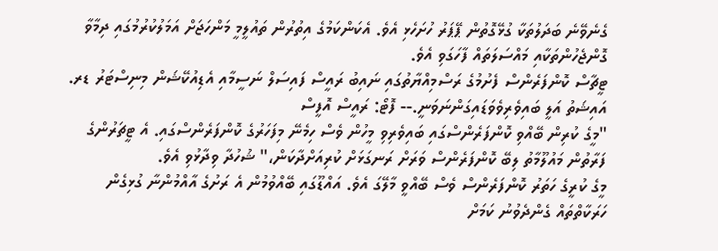ގެނެވޭނެ ބަދަލުތަކާ ގުޅޭގޮތުން ޕޭޕަރު ހުށަހެޅި އެވެ. އެކަންކަމުގެ އިތުރުން ތައުލީމީ މަންހަޖަށް އަމަލުކުރުމުގައި ދިމާވާ ގޮންޖެހުންތަކާއި މައްސަލަތައް ފާހަގަވި އެވެ.
ޓީޗާސް ކޮންފަރެންސް ފެށުމުގެ ރަސްމިއްޔާތުގައި ނައިބު ރައީސް ފައިސަލް ނަސީމާއި އެޑިއުކޭޝަން މިނިސްޓަރު ޑރ. އައިޝަތު އަލީ ބައިވެރިވެވަޑައިގަންނަވަނީ.-- ފޮޓޯ: ރައީސް އޮފީސް
"މީގެ ކުރިން ބޭއްވި ކޮންފަރެންސްގައި ބައިވެރިވި މީހުން ވެސް ހިމެނޭ މިފަހަރުގެ ކޮންފަރެންސްގައި. އެ ޓީޗަރުންގެ ފަރާތުން މައުލޫމާތު ލިބޭ ކޮންފަރެންސް ވަރަށް ރަނގަޅަށް ކުރިއަށްދާކަން،" ޝުހުދާ ވިދާޅުވި އެވެ.
މީގެ ކުރީގެ ހަތަރު ކޮންފަރެންސް ވެސް ބޭއްވީ މާލޭގަ އެވެ. އައްޑޫގައި ބޭއްވުމުން އެ ރަށުގެ އާއްމުންނާ ގުޅިގެން ހަރަކާތްތައް ގެންދެވުނު ކަމަށް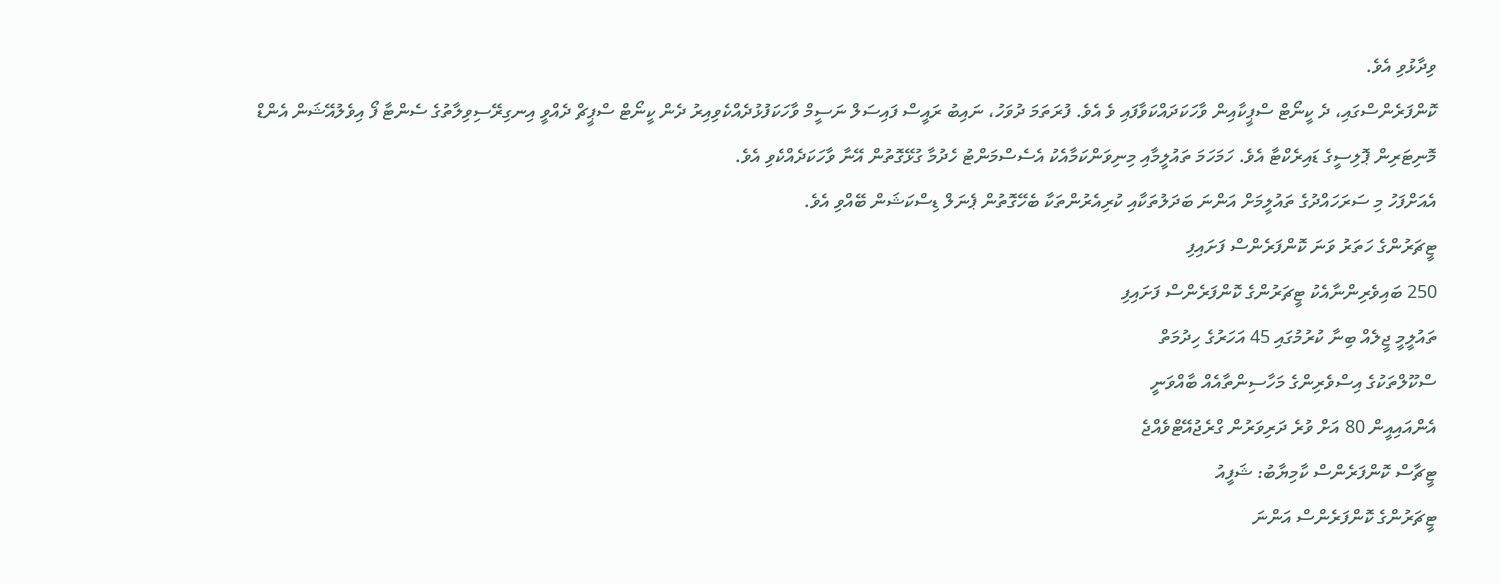ވިދާޅުވި އެވެ.
ކޮންފަރެންސްގައި، ދެ ކީނޯޓް ސްޕީކާއިން ވާހަކަދައްކަވާފައި ވެ އެވެ. ފުރަތަމަ ދުވަހު، ނައިބު ރައީސް ފައިސަލް ނަސީމް ވާހަކަފުޅުދެއްކެވިއިރު ދެން ކީނޯޓް ސްޕީޗް ދެއްވީ އިނގިރޭސިވިލާތުގެ ސެންޓާ ފޯ އިވެލުއޭޝަން އެންޑް މޮނިޓަރިން ޕޮލިސީގެ ޑައިރެކްޓާ އެވެ. ހަމަހަމަ ތައުލީމާއި މިނިވަންކަމާއެކު އެސެސްމަންޓު ހެދުމާ ގުޅޭގޮތުން އޭނާ ވާހަކަދެއްކެވި އެވެ.
އެއަށްފަހު މި ސަރަހައްދުގެ ތައުލީމަށް އަންނަ ބަދަލުތަކާއި ކުރިއެރުންތަކާ ބެހޭގޮތުން ޕެނަލް ޑިސްކަޝަން ބޭއްވި އެވެ.
ޓީޗަރުންގެ ހަތަރު ވަނަ ކޮންފަރެންސް ފަށައިފި
250 ބައިވެރިންނާއެކު ޓީޗަރުންގެ ކޮންފަރެންސް ފަށައިފި
ތައުލީމީ ޖީލެއް ބިނާ ކުރުމުގައި 45 އަހަރުގެ ހިދުމަތް
ސްކޫލްތަކުގެ އިސްވެރިންގެ މަހާސިންތާއެއް ބާއްވަނީ
އެންއައިއީން 80 އަށް ވުރެ ދަރިވަރުން ގްރެޖުއޭޓްވެއްޖެ
ޓީޗާސް ކޮންފަރެންސް ކާމިޔާބު: ޝަފީއު
ޓީޗަރުންގެ ކޮންފަރެންސް އަންނަ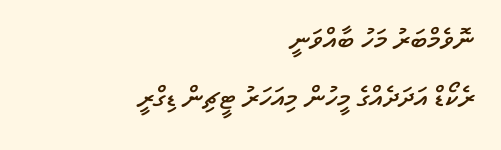ނޮވެމްބަރު މަހު ބާއްވަނީ
ރެކޯޑް އަދަދެއްގެ މީހުން މިއަހަރު ޓީޗިން ޑިގްރީ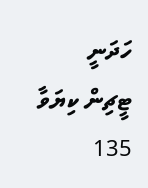ހަދަނީ
ޓީޗިން ކިޔަވާ 135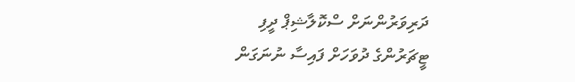ދަރިވަރުންނަށް ސްކޮލާޝިޕް ދީފި
ޓީޗަރުންގެ ދުވަހަށް ފައިސާ ނުނަގަން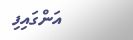އަންގައިފި